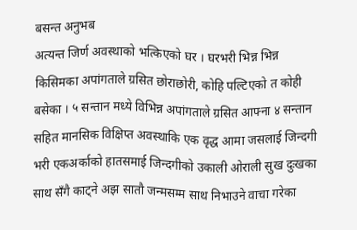बसन्त अनुभब
अत्यन्त जिर्ण अवस्थाको भत्किएको घर । घरभरी भिन्न भिन्न किसिमका अपांगताले ग्रसित छोराछोरी, कोहि पल्टिएको त कोही बसेका । ५ सन्तान मध्ये विभिन्न अपांगताले ग्रसित आफ्ना ४ सन्तान सहित मानसिक विक्षिप्त अवस्थाकि एक वृद्ध आमा जसलाई जिन्दगी भरी एकअर्काको हातसमाई जिन्दगीको उकाली ओराली सुख दुःखका साथ सँगै काट्ने अझ सातौ जन्मसम्म साथ निभाउने वाचा गरेका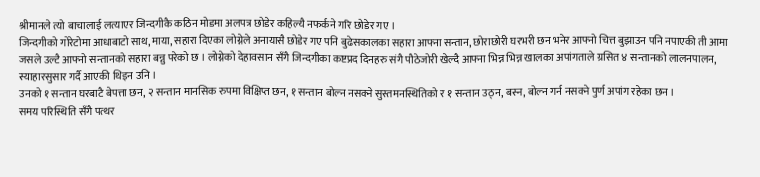श्रीमानले त्यो बाचालाई लत्याएर जिन्दगीकै कठिन मोडमा अलपत्र छोडेर कहिल्यै नफर्कने गरि छोडेर गए ।
जिन्दगीको गोरेटोमा आधाबाटो साथ, माया, सहारा दिएका लोग्नेले अनायासै छोडेर गए पनि बुढेसकालका सहारा आफ्ना सन्तान, छोराछोरी घरभरी छन भनेर आफ्नो चित्त बुझाउन पनि नपाएकी ती आमा जसले उल्टै आफ्नो सन्तानको सहारा बन्नु परेको छ । लोग्नेको देहावसान सँगै जिन्दगीका कष्टप्रद दिनहरु संगै पौठेजोरी खेल्दै आफ्ना भिन्न भिन्न खालका अपांगताले ग्रसित ४ सन्तानको लालनपालन, स्याहारसुसार गर्दै आएकी थिइन उनि ।
उनको १ सन्तान घरबाटै बेपत्ता छन, २ सन्तान मानसिक रुपमा विक्षिप्त छन, १ सन्तान बोल्न नसक्ने सुस्तमनस्थितिको र १ सन्तान उठ्न, बस्न, बोल्न गर्न नसक्ने पुर्ण अपांग रहेका छन ।
समय परिस्थिति सँगै पत्थर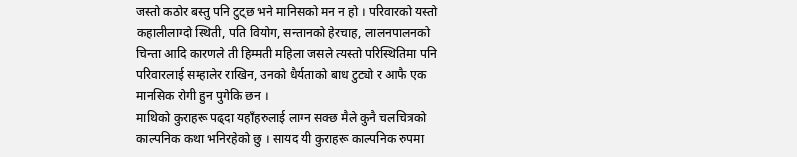जस्तो कठोर बस्तु पनि टुट्छ भने मानिसको मन न हो । परिवारको यस्तो कहालीलाग्दो स्थिती, पति वियोग, सन्तानको हेरचाह, लालनपालनको चिन्ता आदि कारणले ती हिम्मती महिला जसले त्यस्तो परिस्थितिमा पनि परिवारलाई सम्हालेर राखिन, उनको धैर्यताको बाध टुट्यो र आफै एक मानसिक रोगी हुन पुगेकि छन ।
माथिको कुराहरू पढ्दा यहाँहरुलाई लाग्न सक्छ मैले कुनै चलचित्रको काल्पनिक कथा भनिरहेको छु । सायद यी कुराहरू काल्पनिक रुपमा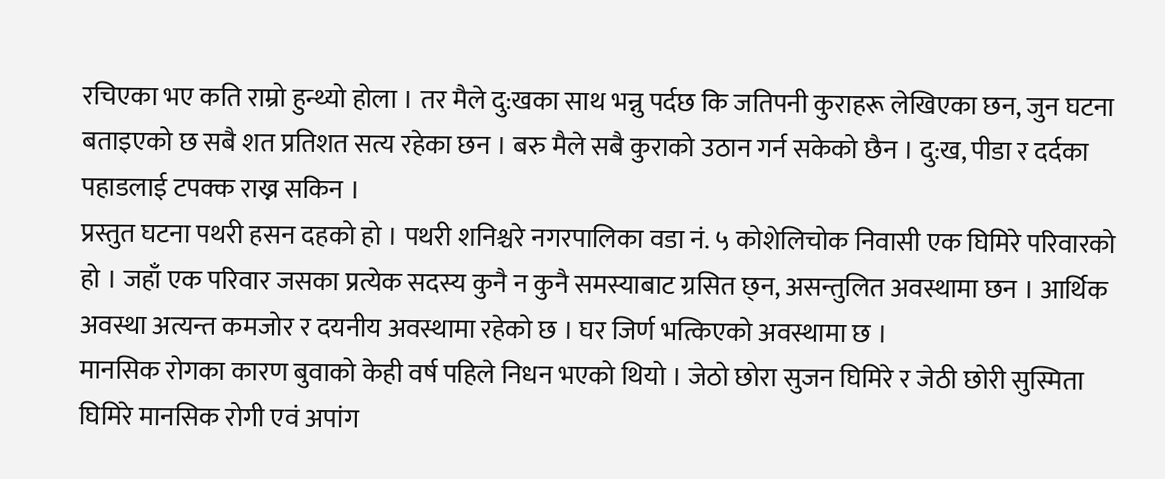रचिएका भए कति राम्रो हुन्थ्यो होला । तर मैले दु:खका साथ भन्नु पर्दछ कि जतिपनी कुराहरू लेखिएका छन, जुन घटना बताइएको छ सबै शत प्रतिशत सत्य रहेका छन । बरु मैले सबै कुराको उठान गर्न सकेको छैन । दु:ख, पीडा र दर्दका पहाडलाई टपक्क राख्न सकिन ।
प्रस्तुत घटना पथरी हसन दहको हो । पथरी शनिश्चरे नगरपालिका वडा नं. ५ कोशेलिचोक निवासी एक घिमिरे परिवारको हो । जहाँ एक परिवार जसका प्रत्येक सदस्य कुनै न कुनै समस्याबाट ग्रसित छ्न, असन्तुलित अवस्थामा छन । आर्थिक अवस्था अत्यन्त कमजोर र दयनीय अवस्थामा रहेको छ । घर जिर्ण भत्किएको अवस्थामा छ ।
मानसिक रोगका कारण बुवाको केही वर्ष पहिले निधन भएको थियो । जेठो छोरा सुजन घिमिरे र जेठी छोरी सुस्मिता घिमिरे मानसिक रोगी एवं अपांग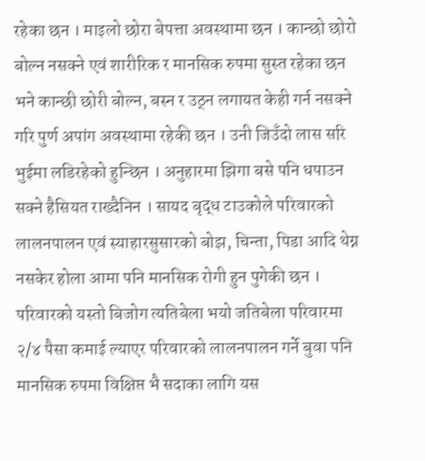रहेका छन । माइलो छोरा बेपत्ता अवस्थामा छन । कान्छो छोरो बोल्न नसक्ने एवं शारीरिक र मानसिक रुपमा सुस्त रहेका छन भने कान्छी छोरी बोल्न, बस्न र उठ्न लगायत केही गर्न नसक्ने गरि पुर्ण अपांग अवस्थामा रहेकी छन । उनी जिउँदो लास सरि भुईमा लडिरहेको हुन्छिन । अनुहारमा झिगा बसे पनि धपाउन सक्ने हैसियत राख्दैनिन । सायद बृद्ध टाउकोले परिवारको लालनपालन एवं स्याहारसुसारको बोझ, चिन्ता, पिडा आदि थेग्न नसकेर होला आमा पनि मानसिक रोगी हुन पुगेकी छन ।
परिवारको यस्तो बिजोग त्यतिबेला भयो जतिबेला परिवारमा २/४ पैसा कमाई ल्याएर परिवारको लालनपालन गर्ने बुवा पनि मानसिक रुपमा विक्षिप्त भै सदाका लागि यस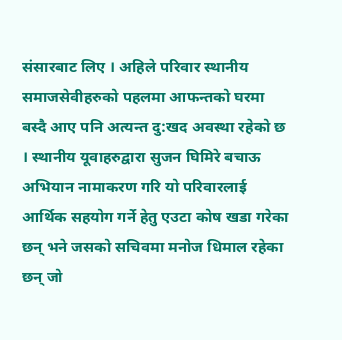संसारबाट लिए । अहिले परिवार स्थानीय समाजसेवीहरुको पहलमा आफन्तको घरमा बस्दै आए पनि अत्यन्त दु:खद अवस्था रहेको छ । स्थानीय यूवाहरुद्वारा सुजन घिमिरे बचाऊ अभियान नामाकरण गरि यो परिवारलाई आर्थिक सहयोग गर्ने हेतु एउटा कोष खडा गरेका छन् भने जसको सचिवमा मनोज धिमाल रहेका छन् जो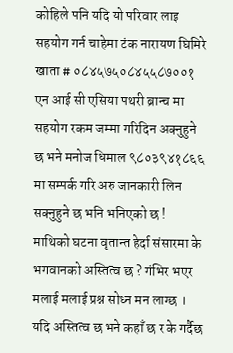कोहिले पनि यदि यो परिवार लाइ सहयोग गर्न चाहेमा टंक नारायण घिमिरे
खाता # ०८४५७५०८४५५८७००१
एन आई सी एसिया पथरी ब्रान्च मा सहयोग रकम जम्मा गरिदिन अक्नुहुने छ भने मनोज धिमाल ९८०३९४१८६६ मा सम्पर्क गरि अरु जानकारी लिन सक्नुहुने छ भनि भनिएको छ !
माथिको घटना वृतान्त हेर्दा संसारमा के भगवानको अस्तित्व छ ? गंभिर भएर मलाई मलाई प्रश्न सोध्न मन लाग्छ । यदि अस्तित्व छ भने कहाँ छ र के गर्दैछ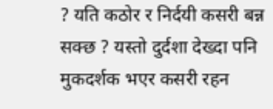? यति कठोर र निर्दयी कसरी बन्न सक्छ ? यस्तो दुर्दशा देख्दा पनि मुकदर्शक भएर कसरी रहन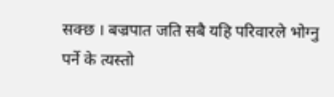सक्छ । बज्रपात जति सबै यहि परिवारले भोग्नु पर्ने के त्यस्तो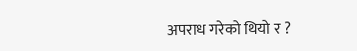अपराध गरेको थियो र ?